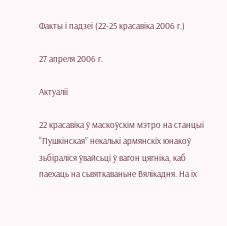Факты і падзеі (22-25 красавіка 2006 г.)

27 апреля 2006 г.

Актуаліі

22 красавіка ў маскоўскім мэтро на станцыі “Пушкінская” некалькі армянскіх юнакоў зьбіраліся ўвайсьці ў вагон цягніка, каб паехаць на сьвяткаваньне Вялікадня. На іх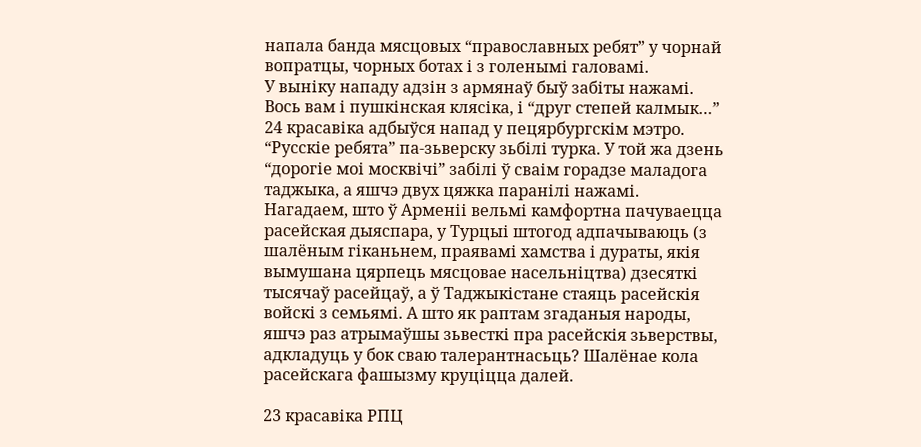напала банда мясцовых “православных ребят” у чорнай вопратцы, чорных ботах і з голенымі галовамі.
У выніку нападу адзін з армянаў быў забіты нажамі. Вось вам і пушкінская клясіка, і “друг степей калмык…” 24 красавіка адбыўся напад у пецярбургскім мэтро. “Русскіе ребята” па-зьверску зьбілі турка. У той жа дзень “дорогіе моі москвічі” забілі ў сваім горадзе маладога таджыка, а яшчэ двух цяжка паранілі нажамі. Нагадаем, што ў Арменіі вельмі камфортна пачуваецца расейская дыяспара, у Турцыі штогод адпачываюць (з шалёным гіканьнем, праявамі хамства і дураты, якія вымушана цярпець мясцовае насельніцтва) дзесяткі тысячаў расейцаў, а ў Таджыкістане стаяць расейскія войскі з семьямі. А што як раптам згаданыя народы, яшчэ раз атрымаўшы зьвесткі пра расейскія зьверствы, адкладуць у бок сваю талерантнасьць? Шалёнае кола расейскага фашызму круціцца далей.

23 красавіка РПЦ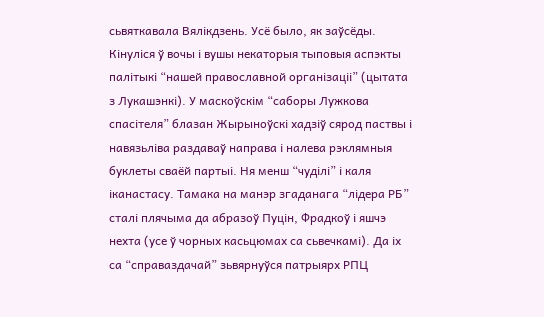сьвяткавала Вялікдзень. Усё было, як заўсёды. Кінуліся ў вочы і вушы некаторыя тыповыя аспэкты палітыкі “нашей православной організаціі” (цытата з Лукашэнкі). У маскоўскім “саборы Лужкова спасітеля” блазан Жырыноўскі хадзіў сярод паствы і навязьліва раздаваў направа і налева рэклямныя буклеты сваёй партыі. Ня менш “чуділі” і каля іканастасу. Тамака на манэр згаданага “лідера РБ” сталі плячыма да абразоў Пуцін, Фрадкоў і яшчэ нехта (усе ў чорных касьцюмах са сьвечкамі). Да іх са “справаздачай” зьвярнуўся патрыярх РПЦ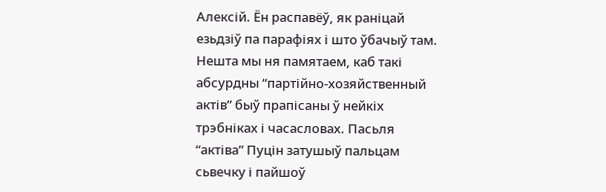Алексій. Ён распавёў, як раніцай езьдзіў па парафіях і што ўбачыў там. Нешта мы ня памятаем, каб такі абсурдны “партійно-хозяйственный актів” быў прапісаны ў нейкіх трэбніках і часасловах. Пасьля “актіва” Пуцін затушыў пальцам сьвечку і пайшоў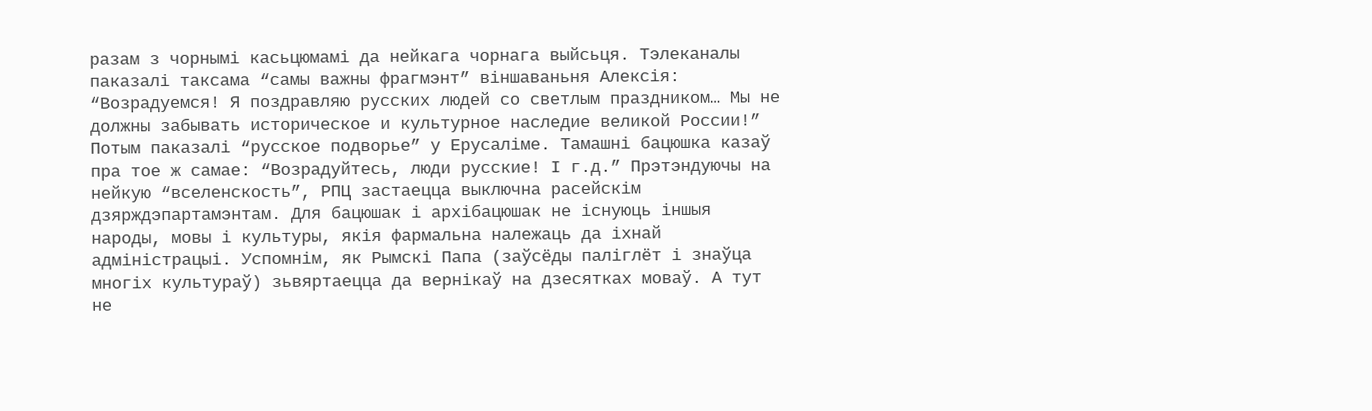разам з чорнымі касьцюмамі да нейкага чорнага выйсьця. Тэлеканалы паказалі таксама “самы важны фрагмэнт” віншаваньня Алексія: “Возрадуемся! Я поздравляю русских людей со светлым праздником… Мы не должны забывать историческое и культурное наследие великой России!” Потым паказалі “русское подворье” у Ерусаліме. Тамашні бацюшка казаў пра тое ж самае: “Возрадуйтесь, люди русские! І г.д.” Прэтэндуючы на нейкую “вселенскость”, РПЦ застаецца выключна расейскім дзярждэпартамэнтам. Для бацюшак і архібацюшак не існуюць іншыя народы, мовы і культуры, якія фармальна належаць да іхнай адміністрацыі. Успомнім, як Рымскі Папа (заўсёды паліглёт і знаўца многіх культураў) зьвяртаецца да вернікаў на дзесятках моваў. А тут не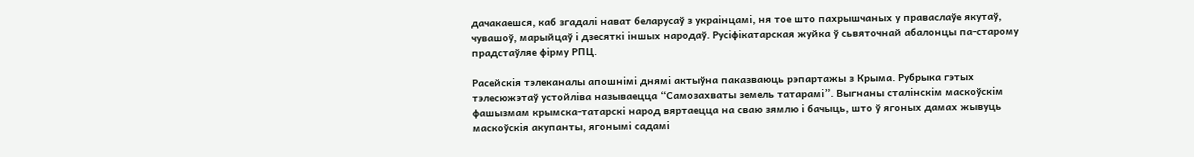дачакаешся, каб згадалі нават беларусаў з украінцамі, ня тое што пахрышчаных у праваслаўе якутаў, чувашоў, марыйцаў і дзесяткі іншых народаў. Русіфікатарская жуйка ў сьвяточнай абалонцы па-старому прадстаўляе фірму РПЦ.

Расейскія тэлеканалы апошнімі днямі актыўна паказваюць рэпартажы з Крыма. Рубрыка гэтых тэлесюжэтаў устойліва называецца “Самозахваты земель татарамі”. Выгнаны сталінскім маскоўскім фашызмам крымска-татарскі народ вяртаецца на сваю зямлю і бачыць, што ў ягоных дамах жывуць маскоўскія акупанты, ягонымі садамі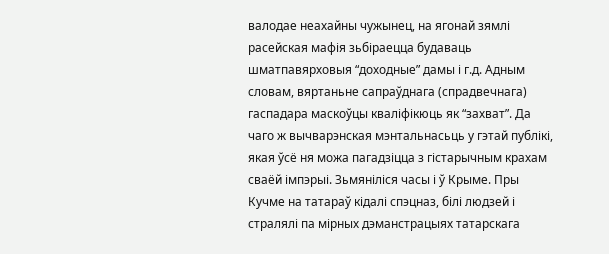валодае неахайны чужынец, на ягонай зямлі расейская мафія зьбіраецца будаваць шматпавярховыя “доходные” дамы і г.д. Адным словам, вяртаньне сапраўднага (спрадвечнага) гаспадара маскоўцы кваліфікюць як “захват”. Да чаго ж вычварэнская мэнтальнасьць у гэтай публікі, якая ўсё ня можа пагадзіцца з гістарычным крахам сваёй імпэрыі. Зьмяніліся часы і ў Крыме. Пры Кучме на татараў кідалі спэцназ, білі людзей і стралялі па мірных дэманстрацыях татарскага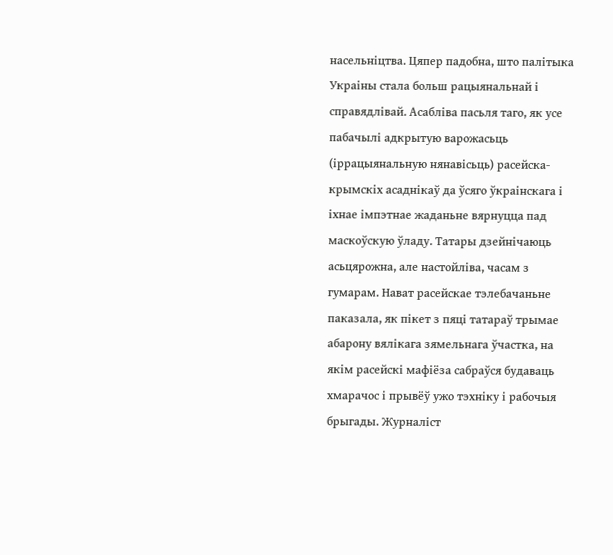насельніцтва. Цяпер падобна, што палітыка Украіны стала больш рацыянальнай і справядлівай. Асабліва пасьля таго, як усе пабачылі адкрытую варожасьць (іррацыянальную нянавісьць) расейска-крымскіх асаднікаў да ўсяго ўкраінскага і іхнае імпэтнае жаданьне вярнуцца пад маскоўскую ўладу. Татары дзейнічаюць асьцярожна, але настойліва, часам з гумарам. Нават расейскае тэлебачаньне паказала, як пікет з пяці татараў трымае абарону вялікага зямельнага ўчастка, на якім расейскі мафіёза сабраўся будаваць хмарачос і прывёў ужо тэхніку і рабочыя брыгады. Журналіст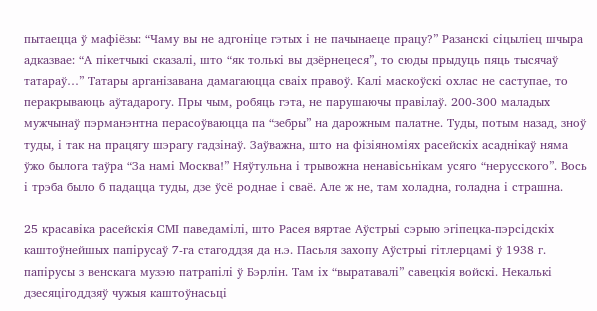пытаецца ў мафіёзы: “Чаму вы не адгоніце гэтых і не пачынаеце працу?” Разанскі сіцыліец шчыра адказвае: “А пікетчыкі сказалі, што “як толькі вы дзёрнецеся”, то сюды прыдуць пяць тысячаў татараў…” Татары арганізавана дамагаюцца сваіх правоў. Калі маскоўскі охлас не саступае, то перакрываюць аўтадарогу. Пры чым, робяць гэта, не парушаючы правілаў. 200-300 маладых мужчынаў пэрманэнтна перасоўваюцца па “зебры” на дарожным палатне. Туды, потым назад, зноў туды, і так на працягу шэрагу гадзінаў. Заўважна, што на фізіяноміях расейскіх асаднікаў няма ўжо былога таўра “За намі Москва!” Няўтульна і трывожна ненавісьнікам усяго “нерусского”. Вось і трэба было б падацца туды, дзе ўсё роднае і сваё. Але ж не, там холадна, голадна і страшна.

25 красавіка расейскія СМІ паведамілі, што Расея вяртае Аўстрыі сэрыю эгіпецка-пэрсідскіх каштоўнейшых папірусаў 7-га стагоддзя да н.э. Пасьля захопу Аўстрыі гітлерцамі ў 1938 г. папірусы з венскага музэю патрапілі ў Бэрлін. Там іх “выратавалі” савецкія войскі. Некалькі дзесяцігоддзяў чужыя каштоўнасьці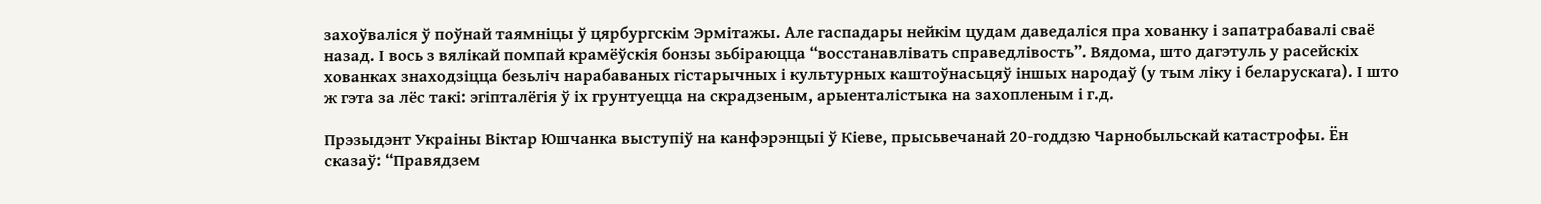захоўваліся ў поўнай таямніцы ў цярбургскім Эрмітажы. Але гаспадары нейкім цудам даведаліся пра хованку і запатрабавалі сваё назад. І вось з вялікай помпай крамёўскія бонзы зьбіраюцца “восстанавлівать справедлівость”. Вядома, што дагэтуль у расейскіх хованках знаходзіцца безьліч нарабаваных гістарычных і культурных каштоўнасьцяў іншых народаў (у тым ліку і беларускага). І што ж гэта за лёс такі: эгіпталёгія ў іх грунтуецца на скрадзеным, арыенталістыка на захопленым і г.д.

Прэзыдэнт Украіны Віктар Юшчанка выступіў на канфэрэнцыі ў Кіеве, прысьвечанай 20-годдзю Чарнобыльскай катастрофы. Ён сказаў: “Правядзем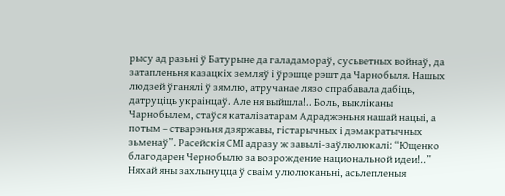рысу ад разьні ў Батурыне да галадамораў, сусьветных войнаў, да затапленьня казацкіх земляў і ўрэшце рэшт да Чарнобыля. Нашых людзей ўганялі ў зямлю, атручанае лязо спрабавала дабіць, датруціць украінцаў. Але ня выйшла!.. Боль, выкліканы Чарнобылем, стаўся каталізатарам Адраджэньня нашай нацыі, а потым – стварэньня дзяржавы, гістарычных і дэмакратычных зьменаў”. Расейскія СМІ адразу ж завылі-заўлюлюкалі: “Ющенко благодарен Чернобылю за возрождение национальной идеи!..” Няхай яны захлынуцца ў сваім улюлюканьні, асьлепленыя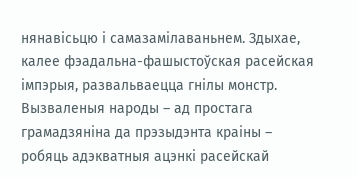нянавісьцю і самазамілаваньнем. Здыхае, калее фэадальна-фашыстоўская расейская імпэрыя, развальваецца гнілы монстр. Вызваленыя народы – ад простага грамадзяніна да прэзыдэнта краіны – робяць адэкватныя ацэнкі расейскай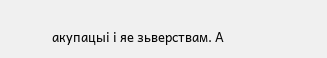акупацыі і яе зьверствам. А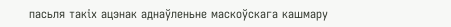пасьля такіх ацэнак аднаўленьне маскоўскага кашмару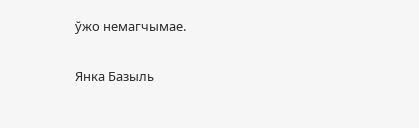ўжо немагчымае.

Янка Базыль